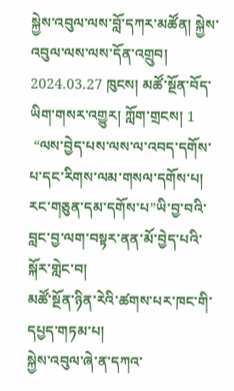སྐྱེས་འབུལ་ལས་བློ་དཀར་མཚོན། སྐྱེས་འབུལ་ལས་ལས་དོན་འགྲུབ།
2024.03.27 ཁུངས། མཚོ་སྔོན་བོད་ཡིག་གསར་འགྱུར། ཀློག་གྲངས། 1
 “ལས་བྱེད་པས་ལས་ལ་འབད་དགོས་པ་དང་རིགས་ལམ་གསལ་དགོས་པ། རང་གཅུན་དམ་དགོས་པ”ཡི་བྱ་བའི་བླང་བྱ་ལག་བསྟར་ནན་མོ་བྱེད་པའི་སྐོར་གླེང་བ།
མཚོ་སྔོན་ཉིན་རེའི་ཚགས་པར་ཁང་གི་དཔྱད་གཏམ་པ།
སྐྱེས་འབུལ་ཞེ་ན་དཀའ་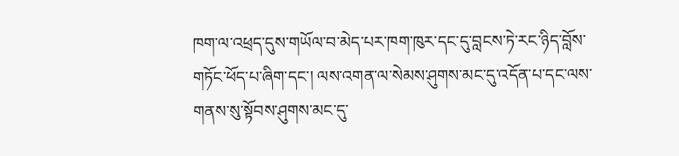ཁག་ལ་འཕྲད་དུས་གཡོལ་བ་མེད་པར་ཁག་ཁུར་དང་དུ་བླངས་ཏེ་རང་ཉིད་བློས་གཏོང་ཕོད་པ་ཞིག་དང་། ལས་འགན་ལ་སེམས་ཤུགས་མང་དུ་འདོན་པ་དང་ལས་གནས་སུ་སྟོབས་ཤུགས་མང་དུ་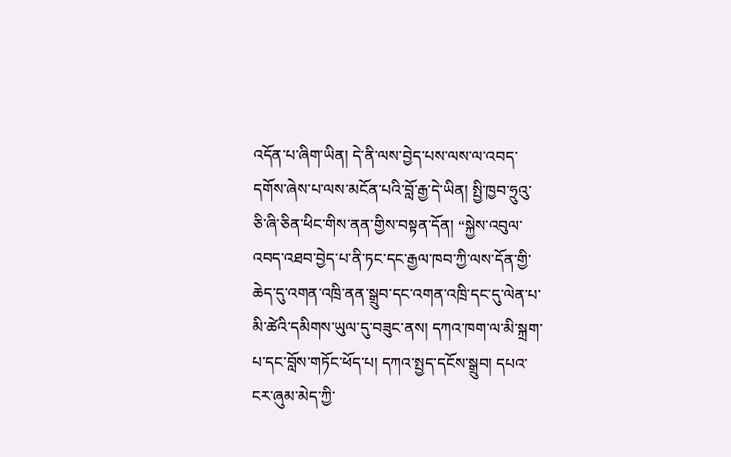འདོན་པ་ཞིག་ཡིན། དེ་ནི་ལས་བྱེད་པས་ལས་ལ་འབད་དགོས་ཞེས་པ་ལས་མངོན་པའི་བློ་རྒྱ་དེ་ཡིན། སྤྱི་ཁྱབ་ཧྲུའུ་ཅི་ཞི་ཅིན་ཕིང་གིས་ནན་གྱིས་བསྟན་དོན། “སྐྱེས་འབུལ་འབད་འཐབ་བྱེད་པ་ནི་ཏང་དང་རྒྱལ་ཁབ་ཀྱི་ལས་དོན་གྱི་ཆེད་དུ་འགན་འཁྲི་ནན་སྒྲུབ་དང་འགན་འཁྲི་དང་དུ་ལེན་པ་མི་ཚེའི་དམིགས་ཡུལ་དུ་བཟུང་ནས། དཀའ་ཁག་ལ་མི་སྐྲག་པ་དང་བློས་གཏོང་ཕོད་པ། དཀའ་སྤྱད་དངོས་སྒྲུབ། དཔའ་ངར་ཞུམ་མེད་ཀྱི་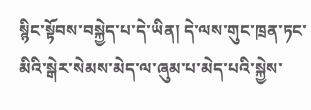སྙིང་སྟོབས་བསྐྱེད་པ་དེ་ཡིན། དེ་ལས་གུང་ཁྲན་ཏང་མིའི་སྒེར་སེམས་མེད་ལ་ཞུམ་པ་མེད་པའི་སྐྱེས་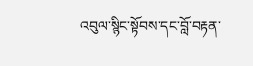འབུལ་སྙིང་སྟོབས་དང་བློ་བརྟན་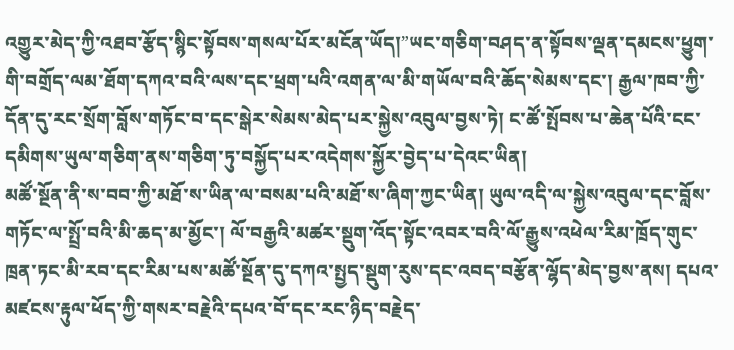འགྱུར་མེད་ཀྱི་འཐབ་རྩོད་སྙིང་སྟོབས་གསལ་པོར་མངོན་ཡོད།”ཡང་གཅིག་བཤད་ན་སྟོབས་ལྡན་དམངས་ཕྱུག་གི་བགྲོད་ལམ་ཐོག་དཀའ་བའི་ལས་དང་ཕྲག་པའི་འགན་ལ་མི་གཡོལ་བའི་ཆོད་སེམས་དང་། རྒྱལ་ཁབ་ཀྱི་དོན་དུ་རང་སྲོག་བློས་གཏོང་བ་དང་སྒེར་སེམས་མེད་པར་སྐྱེས་འབུལ་བྱས་ཏེ། ང་ཚོ་སྤོབས་པ་ཆེན་པོའི་ངང་དམིགས་ཡུལ་གཅིག་ནས་གཅིག་ཏུ་བསྐྱོད་པར་འདེགས་སྐྱོར་བྱེད་པ་དེའང་ཡིན།
མཚོ་སྔོན་ནི་ས་བབ་ཀྱི་མཐོ་ས་ཡིན་ལ་བསམ་པའི་མཐོ་ས་ཞིག་ཀྱང་ཡིན། ཡུལ་འདི་ལ་སྐྱེས་འབུལ་དང་བློས་གཏོང་ལ་སྤྲོ་བའི་མི་ཆད་མ་མྱོང་། ལོ་བརྒྱའི་མཚར་སྡུག་འོད་སྟོང་འབར་བའི་ལོ་རྒྱུས་འཕེལ་རིམ་ཁྲོད་གུང་ཁྲན་ཏང་མི་རབ་དང་རིམ་པས་མཚོ་སྔོན་དུ་དཀའ་སྤྱད་སྡུག་རུས་དང་འབད་བརྩོན་ལྷོད་མེད་བྱས་ནས། དཔའ་མཛངས་རྟུལ་ཕོད་ཀྱི་གསར་བརྗེའི་དཔའ་བོ་དང་རང་ཉིད་བརྗེད་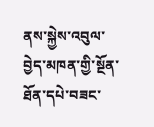ནས་སྐྱེས་འབུལ་བྱེད་མཁན་གྱི་སྔོན་ཐོན་དཔེ་བཟང་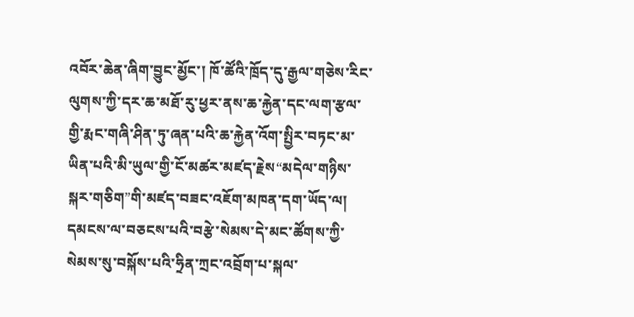འབོར་ཆེན་ཞིག་བྱུང་མྱོང་། ཁོ་ཚོའི་ཁྲོད་དུ་རྒྱལ་གཅེས་རིང་ལུགས་ཀྱི་དར་ཆ་མཐོ་རུ་ཕྱར་ནས་ཆ་རྐྱེན་དང་ལག་རྩལ་གྱི་རྨང་གཞི་ཤིན་ཏུ་ཞན་པའི་ཆ་རྐྱེན་འོག་སྤྱིར་བཏང་མ་ཡིན་པའི་མི་ཡུལ་གྱི་ངོ་མཚར་མཛད་རྗེས“མདེལ་གཉིས་སྐར་གཅིག”གི་མཛད་བཟང་འཇོག་མཁན་དག་ཡོད་ལ། དམངས་ལ་བཅངས་པའི་བརྩེ་སེམས་དེ་མང་ཚོགས་ཀྱི་སེམས་སུ་བསྐོས་པའི་ཧྲིན་ཀྲང་འབྲོག་པ་སྐལ་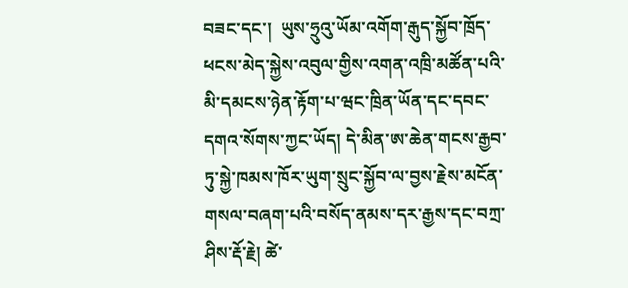བཟང་དང་།  ཡུས་ཧྲུའུ་ཡོམ་འགོག་རྒུད་སྐྱོབ་ཁྲོད་ཕངས་མེད་སྐྱེས་འབུལ་གྱིས་འགན་འཁྲི་མཚོན་པའི་མི་དམངས་ཉེན་རྟོག་པ་ཝང་ཁྲིན་ཡོན་དང་དབང་དགའ་སོགས་ཀྱང་ཡོད། དེ་མིན་ཨ་ཆེན་གངས་རྒྱབ་ཏུ་སྐྱེ་ཁམས་ཁོར་ཡུག་སྲུང་སྐྱོབ་ལ་བྱས་རྗེས་མངོན་གསལ་བཞག་པའི་བསོད་ནམས་དར་རྒྱས་དང་བཀྲ་ཤིས་རྡོ་རྗེ། ཚེ་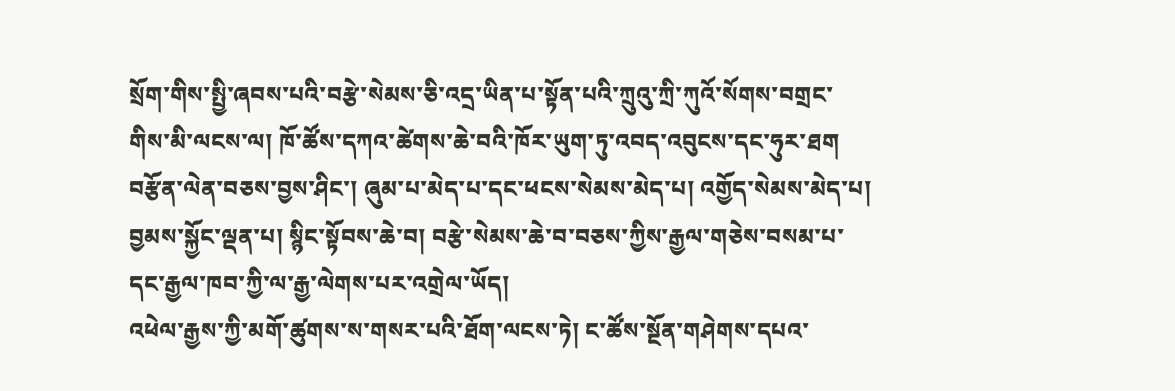སྲོག་གིས་སྤྱི་ཞབས་པའི་བརྩེ་སེམས་ཅི་འདྲ་ཡིན་པ་སྟོན་པའི་ཀྲུའུ་ཀྲི་ཀུའོ་སོགས་བགྲང་གིས་མི་ལངས་ལ། ཁོ་ཚོས་དཀའ་ཚེགས་ཆེ་བའི་ཁོར་ཡུག་ཏུ་འབད་འབུངས་དང་ཧུར་ཐག བརྩོན་ལེན་བཅས་བྱས་ཤིང་། ཞུམ་པ་མེད་པ་དང་ཕངས་སེམས་མེད་པ། འགྱོད་སེམས་མེད་པ། བྱམས་སྐྱོང་ལྡན་པ། སྙིང་སྟོབས་ཆེ་བ། བརྩེ་སེམས་ཆེ་བ་བཅས་ཀྱིས་རྒྱལ་གཅེས་བསམ་པ་དང་རྒྱལ་ཁབ་ཀྱི་ལ་རྒྱ་ལེགས་པར་འགྲེལ་ཡོད།
འཕེལ་རྒྱས་ཀྱི་མགོ་ཚུགས་ས་གསར་པའི་ཐོག་ལངས་ཏེ། ང་ཚོས་སྔོན་གཤེགས་དཔའ་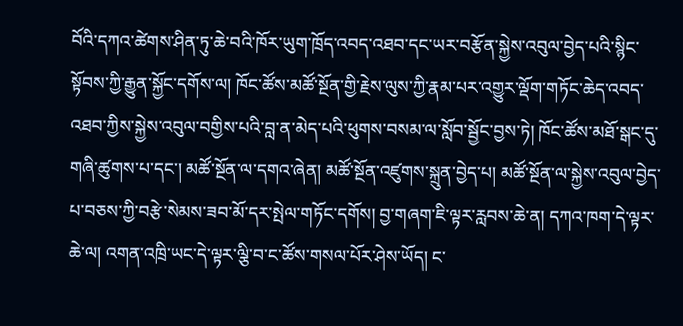བོའི་དཀའ་ཚེགས་ཤིན་ཏུ་ཆེ་བའི་ཁོར་ཡུག་ཁྲོད་འབད་འཐབ་དང་ཡར་བརྩོན་སྐྱེས་འབུལ་བྱེད་པའི་སྙིང་སྟོབས་ཀྱི་རྒྱུན་སྐྱོང་དགོས་ལ། ཁོང་ཚོས་མཚོ་སྔོན་གྱི་རྗེས་ལུས་ཀྱི་རྣམ་པར་འགྱུར་ལྡོག་གཏོང་ཆེད་འབད་འཐབ་ཀྱིས་སྐྱེས་འབུལ་བགྱིས་པའི་བླ་ན་མེད་པའི་ཕུགས་བསམ་ལ་སློབ་སྦྱོང་བྱས་ཏེ། ཁོང་ཚོས་མཐོ་སྒང་དུ་གཞི་ཚུགས་པ་དང་། མཚོ་སྔོན་ལ་དགའ་ཞེན། མཚོ་སྔོན་འཛུགས་སྐྲུན་བྱེད་པ། མཚོ་སྔོན་ལ་སྐྱེས་འབུལ་བྱེད་པ་བཅས་ཀྱི་བརྩེ་སེམས་ཟབ་མོ་དར་སྤེལ་གཏོང་དགོས། བྱ་གཞག་ཇི་ལྟར་རླབས་ཆེ་ན། དཀའ་ཁག་དེ་ལྟར་ཆེ་ལ། འགན་འཁྲི་ཡང་དེ་ལྟར་ལྕི་བ་ང་ཚོས་གསལ་པོར་ཤེས་ཡོད། ང་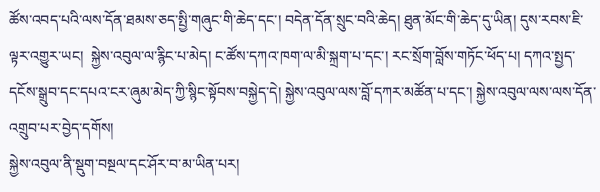ཚོས་འབད་པའི་ལས་དོན་ཐམས་ཅད་སྤྱི་གཞུང་གི་ཆེད་དང་། བདེན་དོན་སྲུང་བའི་ཆེད། ཐུན་མོང་གི་ཆེད་དུ་ཡིན། དུས་རབས་ཇི་ལྟར་འགྱུར་ཡང།  སྐྱེས་འབུལ་ལ་རྙིང་པ་མེད། ང་ཚོས་དཀའ་ཁག་ལ་མི་སྐྲག་པ་དང་། རང་སྲོག་བློས་གཏོང་ཕོད་པ། དཀའ་སྤྱད་དངོས་སྒྲུབ་དང་དཔའ་ངར་ཞུམ་མེད་ཀྱི་སྙིང་སྟོབས་བསྐྱེད་དེ། སྐྱེས་འབུལ་ལས་བློ་དཀར་མཚོན་པ་དང་། སྐྱེས་འབུལ་ལས་ལས་དོན་འགྲུབ་པར་བྱེད་དགོས།
སྐྱེས་འབུལ་ནི་སྡུག་བསྔལ་དང་ཤོར་བ་མ་ཡིན་པར།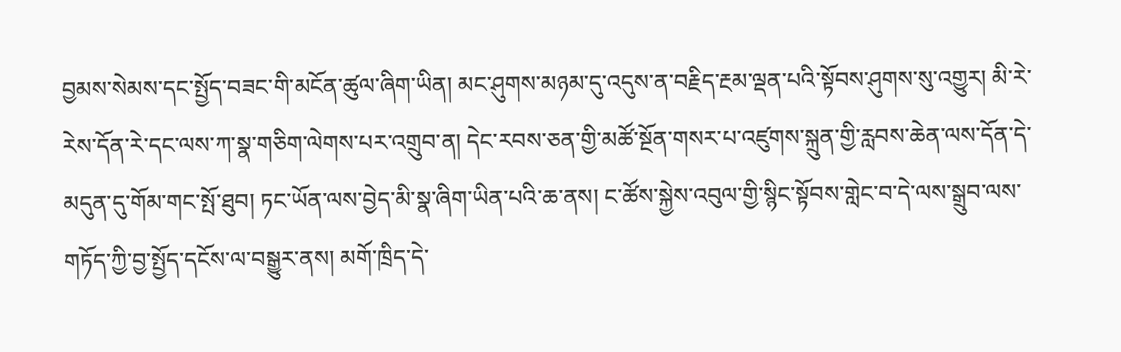བྱམས་སེམས་དང་སྤྱོད་བཟང་གི་མངོན་ཚུལ་ཞིག་ཡིན། མང་ཤུགས་མཉམ་དུ་འདུས་ན་བརྗིད་རྔམ་ལྡན་པའི་སྟོབས་ཤུགས་སུ་འགྱུར། མི་རེ་རེས་དོན་རེ་དང་ལས་ཀ་སྣ་གཅིག་ལེགས་པར་འགྲུབ་ན། དེང་རབས་ཅན་གྱི་མཚོ་སྔོན་གསར་པ་འཛུགས་སྐྲུན་གྱི་རླབས་ཆེན་ལས་དོན་དེ་མདུན་དུ་གོམ་གང་སྤོ་ཐུབ། ཏང་ཡོན་ལས་བྱེད་མི་སྣ་ཞིག་ཡིན་པའི་ཆ་ནས། ང་ཚོས་སྐྱེས་འབུལ་གྱི་སྙིང་སྟོབས་གླེང་བ་དེ་ལས་སྒྲུབ་ལས་གཏོད་ཀྱི་བྱ་སྤྱོད་དངོས་ལ་བསྒྱུར་ནས། མགོ་ཁྲིད་དེ་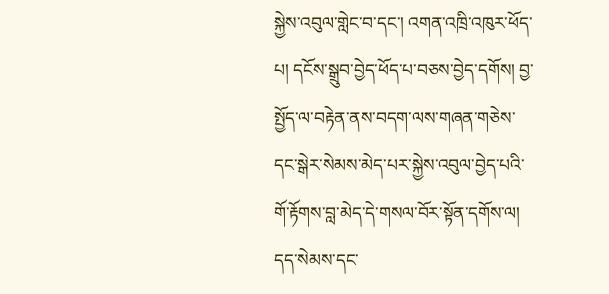སྐྱེས་འབུལ་གླེང་བ་དང་། འགན་འཁྲི་འཁུར་ཕོད་པ། དངོས་སྒྲུབ་བྱེད་ཕོད་པ་བཅས་བྱེད་དགོས། བྱ་སྤྱོད་ལ་བརྟེན་ནས་བདག་ལས་གཞན་གཅེས་དང་སྒེར་སེམས་མེད་པར་སྐྱེས་འབུལ་བྱེད་པའི་གོ་རྟོགས་བླ་མེད་དེ་གསལ་བོར་སྟོན་དགོས་ལ། དད་སེམས་དང་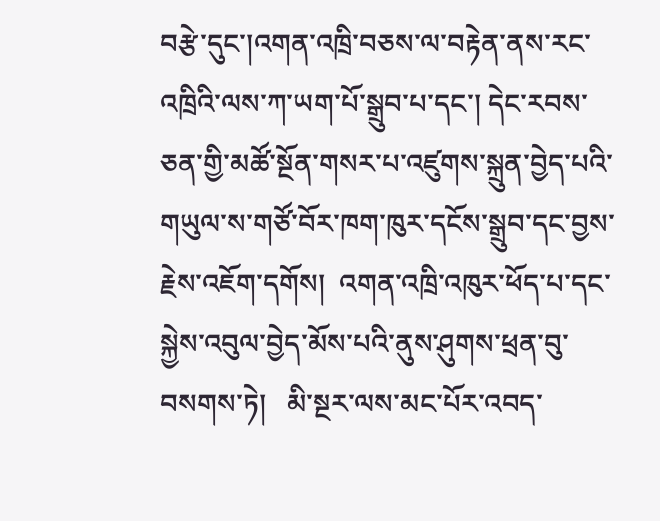བརྩེ་དུང་།འགན་འཁྲི་བཅས་ལ་བརྟེན་ནས་རང་འཁྲིའི་ལས་ཀ་ཡག་པོ་སྒྲུབ་པ་དང་། དེང་རབས་ཅན་གྱི་མཚོ་སྔོན་གསར་པ་འཛུགས་སྐྲུན་བྱེད་པའི་གཡུལ་ས་གཙོ་བོར་ཁག་ཁུར་དངོས་སྒྲུབ་དང་བྱས་རྗེས་འཇོག་དགོས།  འགན་འཁྲི་འཁུར་ཕོད་པ་དང་སྐྱེས་འབུལ་བྱེད་མོས་པའི་ནུས་ཤུགས་ཕྲན་བུ་བསགས་ཏེ།   མི་སྔར་ལས་མང་པོར་འབད་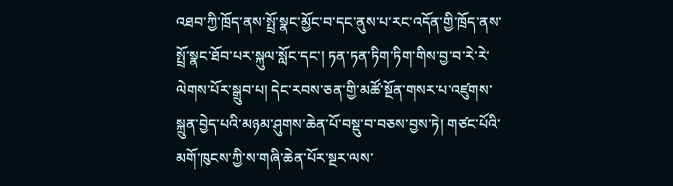འཐབ་ཀྱི་ཁྲོད་ནས་སྤྲོ་སྣང་མྱོང་བ་དང་ནུས་པ་རང་འདོན་གྱི་ཁྲོད་ནས་སྤྲོ་སྣང་ཐོབ་པར་སྐུལ་སློང་དང་། ཏན་ཏན་ཏིག་ཏིག་གིས་བྱ་བ་རེ་རེ་ལེགས་པོར་སྒྲུབ་པ། དེང་རབས་ཅན་གྱི་མཚོ་སྔོན་གསར་པ་འཛུགས་སྐྲུན་བྱེད་པའི་མཉམ་ཤུགས་ཆེན་པོ་བསྡུ་བ་བཅས་བྱས་ཏེ། གཙང་པོའི་མགོ་ཁུངས་ཀྱི་ས་གཞི་ཆེན་པོར་སྔར་ལས་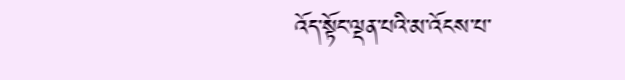འོད་སྟོང་ལྡན་པའི་མ་འོངས་པ་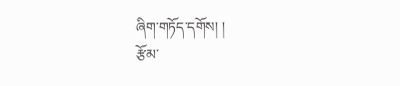ཞིག་གཏོད་དགོས། །
རྩོམ་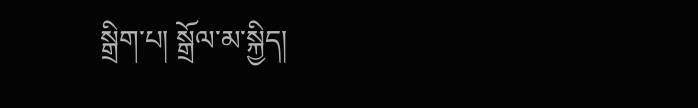སྒྲིག་པ། སྒྲོལ་མ་སྐྱིད།